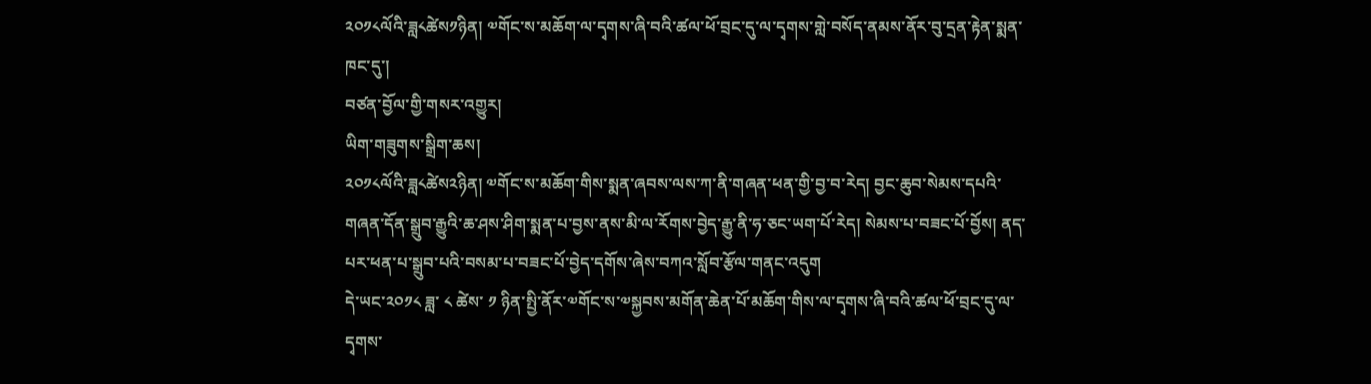༢༠༡༨ལོའི་ཟླ༨ཚེས༡ཉིན། ༧གོང་ས་མཆོག་ལ་དྭགས་ཞི་བའི་ཚལ་ཕོ་བྲང་དུ་ལ་དྭགས་གླེ་བསོད་ནམས་ནོར་བུ་དྲན་རྟེན་སྨན་ཁང་དུ་།
བཙན་བྱོལ་གྱི་གསར་འགྱུར།
ཡིག་གཟུགས་སྒྲིག་ཆས།
༢༠༡༨ལོའི་ཟླ༨ཚེས༢ཉིན། ༧གོང་ས་མཆོག་གིས་སྨན་ཞབས་ལས་ཀ་ནི་གཞན་ཕན་གྱི་བྱ་བ་རེད། བྱང་ཆུབ་སེམས་དཔའི་གཞན་དོན་སྒྲུབ་རྒྱུའི་ཆ་ཤས་ཤིག་སྨན་པ་བྱས་ནས་མི་ལ་རོགས་བྱེད་རྒྱུ་ནི་ཧ་ཅང་ཡག་པོ་རེད། སེམས་པ་བཟང་པོ་བྱོས། ནད་པར་ཕན་པ་སྒྲུབ་པའི་བསམ་པ་བཟང་པོ་བྱེད་དགོས་ཞེས་བཀའ་སློབ་རྩོལ་གནང་འདུག
དེ་ཡང་༢༠༡༨ ཟླ་ ༨ ཚེས་ ༡ ཉིན་སྤྱི་ནོར་༧གོང་ས་༧སྐྱབས་མགོན་ཆེན་པོ་མཆོག་གིས་ལ་དྭགས་ཞི་བའི་ཚལ་ཕོ་བྲང་དུ་ལ་དྭགས་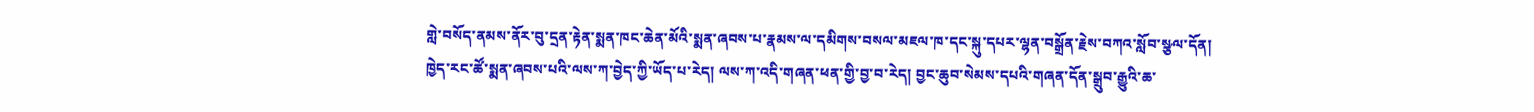གླེ་བསོད་ནམས་ནོར་བུ་དྲན་རྟེན་སྨན་ཁང་ཆེན་མོའི་སྨན་ཞབས་པ་རྣམས་ལ་དམིགས་བསལ་མཇལ་ཁ་དང་སྐུ་དཔར་ལྷན་བསྒྲོན་རྗེས་བཀའ་སློབ་སྩལ་དོན། ཁྱེད་རང་ཚོ་སྨན་ཞབས་པའི་ལས་ཀ་བྱེད་ཀྱི་ཡོད་པ་རེད། ལས་ཀ་འདི་གཞན་ཕན་གྱི་བྱ་བ་རེད། བྱང་ཆུབ་སེམས་དཔའི་གཞན་དོན་སྒྲུབ་རྒྱུའི་ཆ་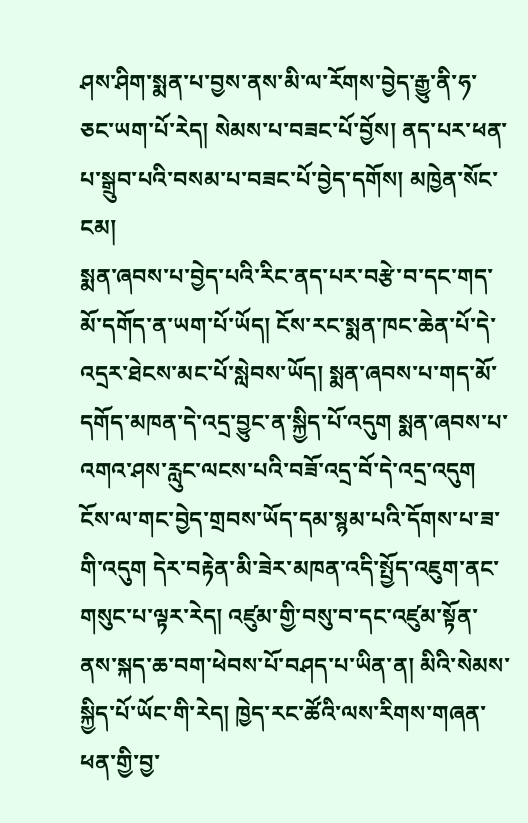ཤས་ཤིག་སྨན་པ་བྱས་ནས་མི་ལ་རོགས་བྱེད་རྒྱུ་ནི་ཧ་ཅང་ཡག་པོ་རེད། སེམས་པ་བཟང་པོ་བྱོས། ནད་པར་ཕན་པ་སྒྲུབ་པའི་བསམ་པ་བཟང་པོ་བྱེད་དགོས། མཁྱེན་སོང་ངམ།
སྨན་ཞབས་པ་བྱེད་པའི་རིང་ནད་པར་བརྩེ་བ་དང་གད་མོ་དགོད་ན་ཡག་པོ་ཡོད། ངོས་རང་སྨན་ཁང་ཆེན་པོ་དེ་འདྲར་ཐེངས་མང་པོ་སླེབས་ཡོད། སྨན་ཞབས་པ་གད་མོ་དགོད་མཁན་དེ་འདྲ་བྱུང་ན་སྐྱིད་པོ་འདུག སྨན་ཞབས་པ་འགའ་ཤས་རླུང་ལངས་པའི་བཟོ་འདྲ་བོ་དེ་འདྲ་འདུག ངོས་ལ་གང་བྱེད་གྲབས་ཡོད་དམ་སྙམ་པའི་དོགས་པ་ཟ་གི་འདུག དེར་བརྟེན་མི་ཟེར་མཁན་འདི་སྤྱོད་འཇུག་ནང་གསུང་པ་ལྟར་རེད། འཛུམ་གྱི་བསུ་བ་དང་འཛུམ་སྟོན་ནས་སྐད་ཆ་བག་ཕེབས་པོ་བཤད་པ་ཡིན་ན། མིའི་སེམས་སྐྱིད་པོ་ཡོང་གི་རེད། ཁྱེད་རང་ཚོའི་ལས་རིགས་གཞན་ཕན་གྱི་བྱ་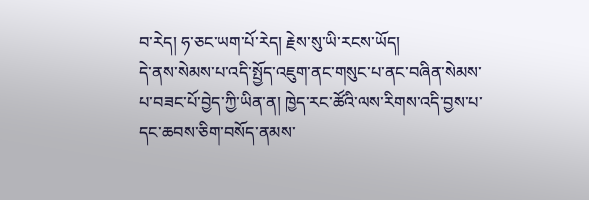བ་རེད། ཧ་ཅང་ཡག་པོ་རེད། རྗེས་སུ་ཡི་རངས་ཡོད།
དེ་ནས་སེམས་པ་འདི་སྤྱོད་འཇུག་ནང་གསུང་པ་ནང་བཞིན་སེམས་པ་བཟང་པོ་བྱེད་ཀྱི་ཡིན་ན། ཁྱེད་རང་ཚོའི་ལས་རིགས་འདི་བྱས་པ་དང་ཆབས་ཅིག་བསོད་ནམས་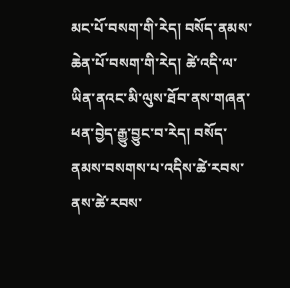མང་པོ་བསག་གི་རེད། བསོད་ནམས་ཆེན་པོ་བསག་གི་རེད། ཚེ་འདི་ལ་ཡིན་ནའང་མི་ལུས་ཐོབ་ནས་གཞན་ཕན་བྱེད་རྒྱུ་བྱུང་བ་རེད། བསོད་ནམས་བསགས་པ་འདིས་ཚེ་རབས་ནས་ཚེ་རབས་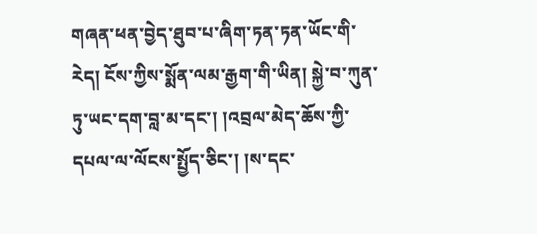གཞན་ཕན་བྱེད་ཐུབ་པ་ཞིག་ཏན་ཏན་ཡོང་གི་རེད། ངོས་ཀྱིས་སྨོན་ལམ་རྒྱག་གི་ཡིན། སྐྱེ་བ་ཀུན་ཏུ་ཡང་དག་བླ་མ་དང་། །འབྲལ་མེད་ཆོས་ཀྱི་དཔལ་ལ་ལོངས་སྤྱོད་ཅིང་། །ས་དང་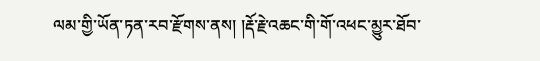ལམ་གྱི་ཡོན་ཏན་རབ་རྫོགས་ནས། །རྡོ་རྗེ་འཆང་གི་གོ་འཕང་མྱུར་ཐོབ་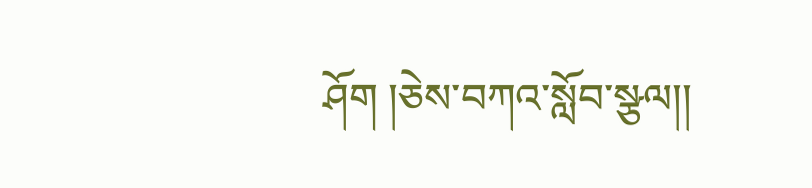ཤོག །ཅེས་བཀའ་སློབ་སྩལ།།